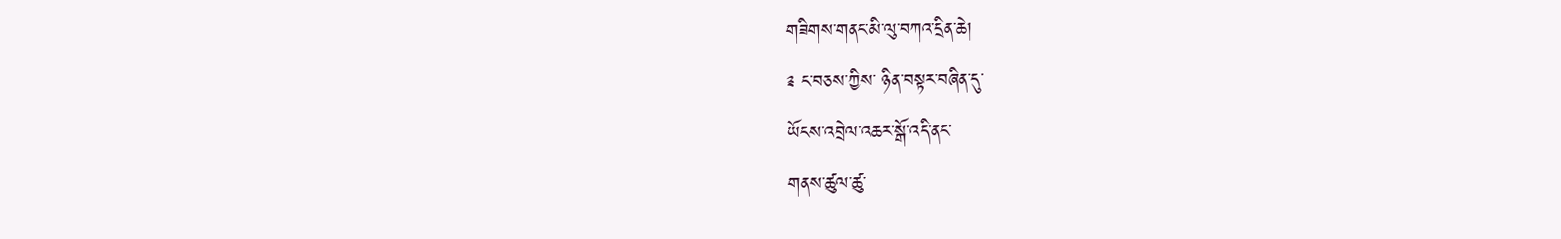གཟིགས་གནང་མི་ལུ་བཀའ་དྲིན་ཆེ།
༉ ང་བཅས་ཀྱིས་ ཉིན་བསྟར་བཞིན་དུ་
ཡོངས་འབྲེལ་འཆར་སྒོ་འདི་ནང་
གནས་ཚུལ་ཚུ་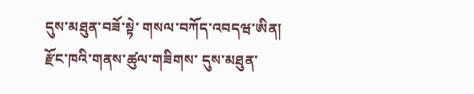དུས་མཐུན་བཟོ་སྟེ་ གསལ་བཀོད་འབདཝ་ཨིན།
རྫོང་ཁའི་གནས་ཚུལ་གཟིགས་ དུས་མཐུན་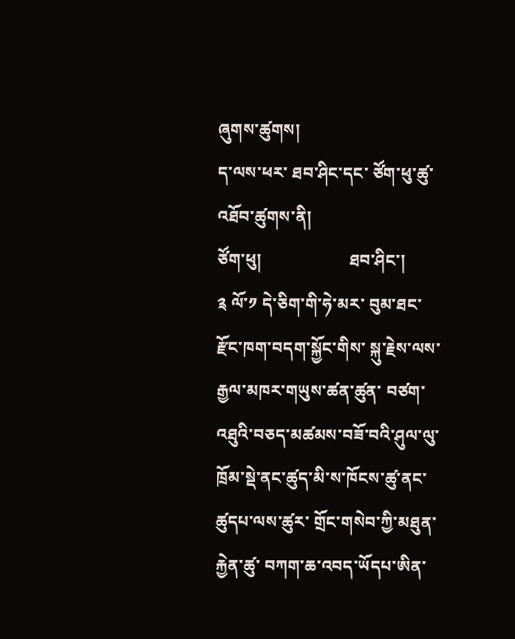ཞུགས་ཚུགས།
ད་ལས་ཕར་ ཐབ་ཤིང་དང་ ཙོག་ཕུ་ཚུ་ འཐོབ་ཚུགས་ནི།
ཙོག་ཕུ།                     ཐབ་ཤིང་།
༉ ལོ་༡ དེ་ཅིག་གི་ཧེ་མར་ བུམ་ཐང་རྫོང་ཁག་བདག་སྐྱོང་གིས་ སྐུ་རྗེས་ལས་ རྒྱལ་མཁར་གཡུས་ཚན་ཚུན་ བཙག་འཐུའི་བཅད་མཚམས་བཟོ་བའི་ཤུལ་ལུ་ ཁྲོམ་སྡེ་ནང་ཚུད་མི་ས་ཁོངས་ཚུ་ནང་ ཚུདཔ་ལས་ཚུར་ གྲོང་གསེབ་ཀྱི་མཐུན་རྐྱེན་ཚུ་ བཀག་ཆ་འབད་ཡོདཔ་ཨིན་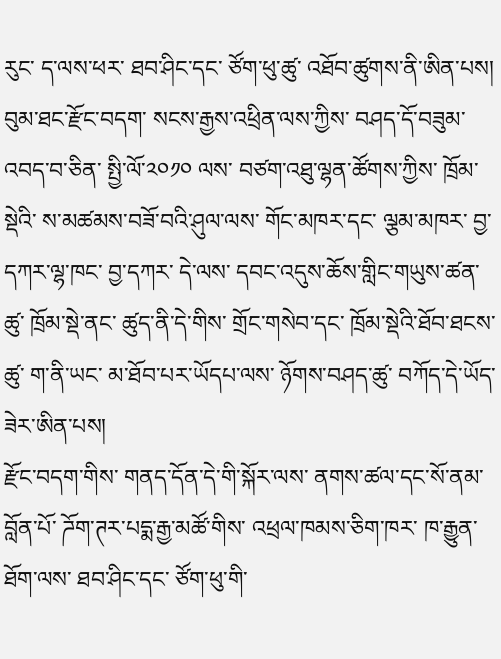རུང་ ད་ལས་ཕར་ ཐབ་ཤིང་དང་ ཙོག་ཕུ་ཚུ་ འཐོབ་ཚུགས་ནི་ཨིན་པས།
བུམ་ཐང་རྫོང་བདག་ སངས་རྒྱས་འཕྲིན་ལས་ཀྱིས་ བཤད་དོ་བཟུམ་འབད་བ་ཅིན་ སྤྱི་ལོ་༢༠༡༠ ལས་ བཙག་འཐུ་ལྷན་ཚོགས་ཀྱིས་ ཁྲོམ་སྡེའི་ ས་མཚམས་བཟོ་བའི་ཤུལ་ལས་ གོང་མཁར་དང་ ལྕམ་མཁར་ བྱ་དཀར་ལྷ་ཁང་ བྱ་དཀར་ དེ་ལས་ དབང་འདུས་ཆོས་གླིང་གཡུས་ཚན་ཚུ་ ཁྲོམ་སྡེ་ནང་ ཚུད་ནི་དེ་གིས་ གྲོང་གསེབ་དང་ ཁྲོམ་སྡེའི་ཐོབ་ཐངས་ཚུ་ ག་ནི་ཡང་ མ་ཐོབ་པར་ཡོདཔ་ལས་ ཉོགས་བཤད་ཚུ་ བཀོད་དེ་ཡོད་ཟེར་ཨིན་པས།
རྫོང་བདག་གིས་ གནད་དོན་དེ་གི་སྐོར་ལས་ ནགས་ཚལ་དང་སོ་ནམ་བློན་པོ་ ཌོག་ཊར་པདྨ་རྒྱ་མཚོ་གིས་ འཕྲལ་ཁམས་ཅིག་ཁར་ ཁ་རྒྱུན་ཐོག་ལས་ ཐབ་ཤིང་དང་ ཙོག་ཕུ་གི་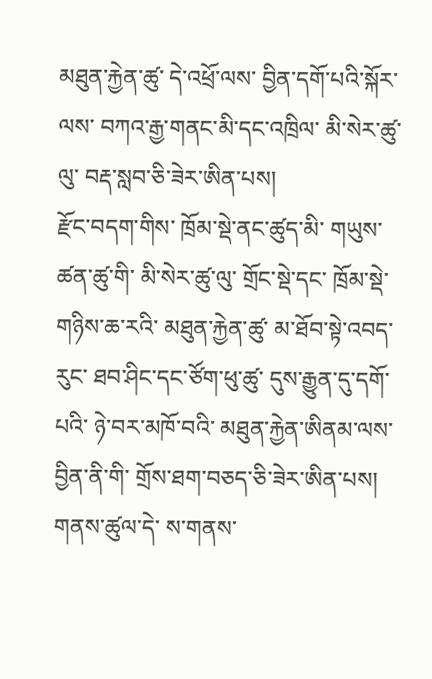མཐུན་རྐྱེན་ཚུ་ དེ་འཕྲོ་ལས་ བྱིན་དགོ་པའི་སྐོར་ལས་ བཀའ་རྒྱ་གནང་མི་དང་འཁྲིལ་ མི་སེར་ཚུ་ལུ་ བརྡ་སླབ་ཅི་ཟེར་ཨིན་པས།
རྫོང་བདག་གིས་ ཁྲོམ་སྡེ་ནང་ཚུད་མི་ གཡུས་ཚན་ཚུ་གི་ མི་སེར་ཚུ་ལུ་ གྲོང་སྡེ་དང་ ཁྲོམ་སྡེ་གཉིས་ཆ་རའི་ མཐུན་རྐྱེན་ཚུ་ མ་ཐོབ་སྟེ་འབད་རུང་ ཐབ་ཤིང་དང་ཙོག་ཕུ་ཚུ་ དུས་རྒྱུན་དུ་དགོ་པའི་ ཉེ་བར་མཁོ་བའི་ མཐུན་རྐྱེན་ཨིནམ་ལས་ བྱིན་ནི་གི་ གྲོས་ཐག་བཅད་ཅི་ཟེར་ཨིན་པས།
གནས་ཚུལ་དེ་ ས་གནས་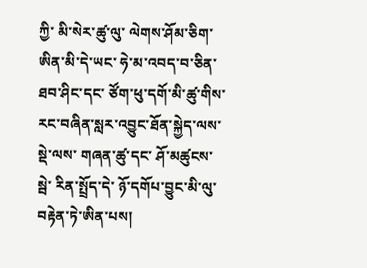ཀྱི་ མི་སེར་ཚུ་ལུ་ ལེགས་ཤོམ་ཅིག་ཨིན་མི་དེ་ཡང་ ཧེ་མ་འབད་བ་ཅིན་ ཐབ་ཤིང་དང་ ཙོག་ཕུ་དགོ་མི་ཚུ་གིས་ རང་བཞིན་སླར་འབྱུང་ཐོན་སྐྱེད་ལས་སྡེ་ལས་ གཞན་ཚུ་དང་ ཤོ་མཚུངས་སྦེ་ རིན་སྤྲོད་དེ་ ཉོ་དགོཔ་བྱུང་མི་ལུ་བརྟེན་ཏེ་ཨིན་པས།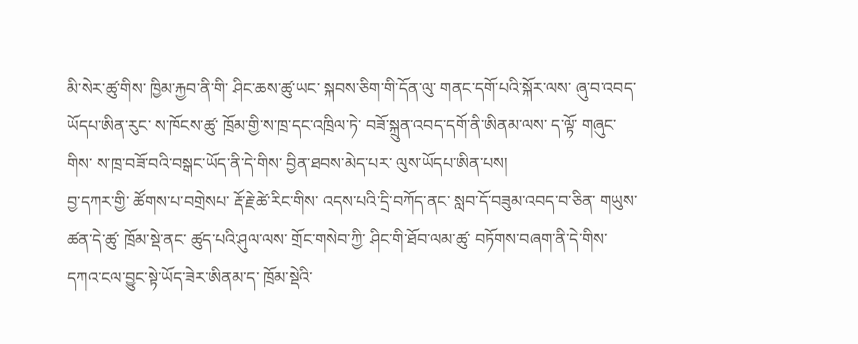མི་སེར་ཚུ་གིས་ ཁྱིམ་རྐྱབ་ནི་གི་ ཤིང་ཆས་ཚུ་ཡང་ སྐབས་ཅིག་གི་དོན་ལུ་ གནང་དགོ་པའི་སྐོར་ལས་ ཞུ་བ་འབད་ཡོདཔ་ཨིན་རུང་ ས་ཁོངས་ཚུ་ ཁྲོམ་གྱི་ས་ཁྲ་དང་འཁྲིལ་ཏེ་ བཟོ་སྐྲུན་འབད་དགོ་ནི་ཨིནམ་ལས་ ད་ལྟོ་ གཞུང་གིས་ ས་ཁྲ་བཟོ་བའི་བསྒང་ཡོད་ནི་དེ་གིས་ བྱིན་ཐབས་མེད་པར་ ལུས་ཡོདཔ་ཨིན་པས།
བྱ་དཀར་གྱི་ ཚོགས་པ་བགྲེསཔ་ རྡོ་རྗེ་ཚེ་རིང་གིས་ འདས་པའི་དྲི་བཀོད་ནང་ སླབ་དོ་བཟུམ་འབད་བ་ཅིན་ གཡུས་ཚན་དེ་ཚུ་ ཁྲོམ་སྡེ་ནང་ ཚུད་པའི་ཤུལ་ལས་ གྲོང་གསེབ་ཀྱི་ ཤིང་གི་ཐོབ་ལམ་ཚུ་ བཏོགས་བཞག་ནི་དེ་གིས་ དཀའ་ངལ་བྱུང་སྟེ་ཡོད་ཟེར་ཨིནམ་ད་ ཁྲོམ་སྡེའི་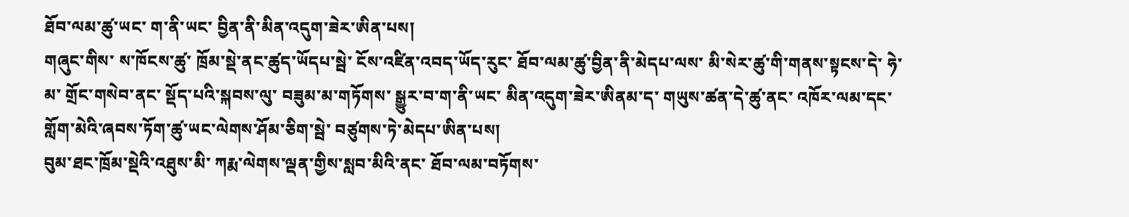ཐོབ་ལམ་ཚུ་ཡང་ ག་ནི་ཡང་ བྱིན་ནི་མིན་འདུག་ཟེར་ཨིན་པས།
གཞུང་གིས་ ས་ཁོངས་ཚུ་ ཁྲོམ་སྡེ་ནང་ཚུད་ཡོདཔ་སྦེ་ ངོས་འཛིན་འབད་ཡོད་རུང་ ཐོབ་ལམ་ཚུ་བྱིན་ནི་མེདཔ་ལས་ མི་སེར་ཚུ་གི་གནས་སྟངས་དེ་ ཧེ་མ་ གྲོང་གསེབ་ནང་ སྡོད་པའི་སྐབས་ལུ་ བཟུམ་མ་གཏོགས་ སྒྱུར་བ་ག་ནི་ཡང་ མིན་འདུག་ཟེར་ཨིནམ་ད་ གཡུས་ཚན་དེ་ཚུ་ནང་ འཁོར་ལམ་དང་ གློག་མེའི་ཞབས་ཏོག་ཚུ་ཡང་ལེགས་ཤོམ་ཅིག་སྦེ་ བཙུགས་ཏེ་མེདཔ་ཨིན་པས།
བུམ་ཐང་ཁྲོམ་སྡེའི་འཐུས་མི་ ཀརྨ་ལེགས་ལྡན་གྱིས་སླབ་མིའི་ནང་ ཐོབ་ལམ་བཏོགས་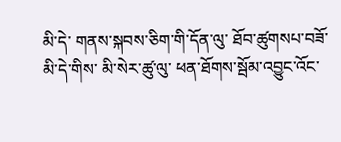མི་དེ་ གནས་སྐབས་ཅིག་གི་དོན་ལུ་ ཐོབ་ཚུགསཔ་བཟོ་མི་དེ་གིས་ མི་སེར་ཚུ་ལུ་ ཕན་ཐོགས་སྦོམ་འབྱུང་འོང་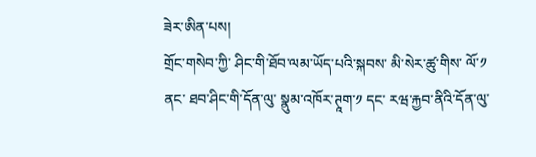ཟེར་ཨིན་པས།
གྲོང་གསེབ་ཀྱི་ ཤིང་གི་ཐོབ་ལམ་ཡོད་པའི་སྐབས་ མི་སེར་ཚུ་གིས་ ལོ་༡ ནང་ ཐབ་ཤིང་གི་དོན་ལུ་ སྣུམ་འཁོར་ཊཱག་༡ དང་ རཝ་རྐྱབ་ནིའི་དོན་ལུ་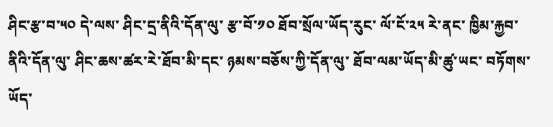ཤིང་རྩ་བ་༥༠ དེ་ལས་ ཤིང་དྲ་ནིའི་དོན་ལུ་ རྩ་བོ་༡༠ ཐོབ་སྲོལ་ཡོད་རུང་ ལོ་ངོ་༢༥ རེ་ནང་ ཁྱིམ་རྐྱབ་ནིའི་དོན་ལུ་ ཤིང་ཆས་ཚར་རེ་ཐོབ་མི་དང་ ཉམས་བཅོས་ཀྱི་དོན་ལུ་ ཐོབ་ལམ་ཡོད་མི་ཚུ་ཡང་ བཏོགས་ཡོད་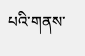པའི་གནས་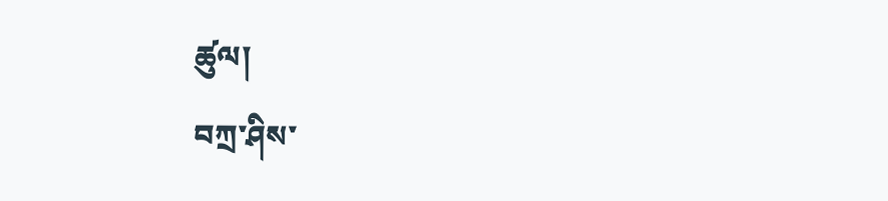ཚུལ།
བཀྲ་ཤིས་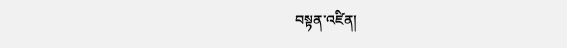བསྟན་འཛིན།